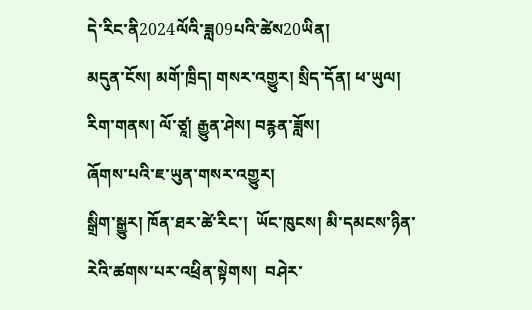དེ་རིང་ནི2024ལོའི་ཟླ09པའི་ཚེས20ཡིན།
མདུན་ངོས། མགོ་ཁྲིད། གསར་འགྱུར། སྲིད་དོན། ཕ་ཡུལ། རིག་གནས། ལོ་ཙཱ། རྒྱུན་ཤེས། བརྙན་ཟློས།
ཞོགས་པའི་ཇ་ཡུན་གསར་འགྱུར།
སྒྲིག་སྒྱུར། ཁོན་ཐར་ཚེ་རིང་།  ཡོང་ཁུངས། མི་དམངས་ཉིན་རེའི་ཚགས་པར་འཕྲིན་སྟེགས།  བཤེར་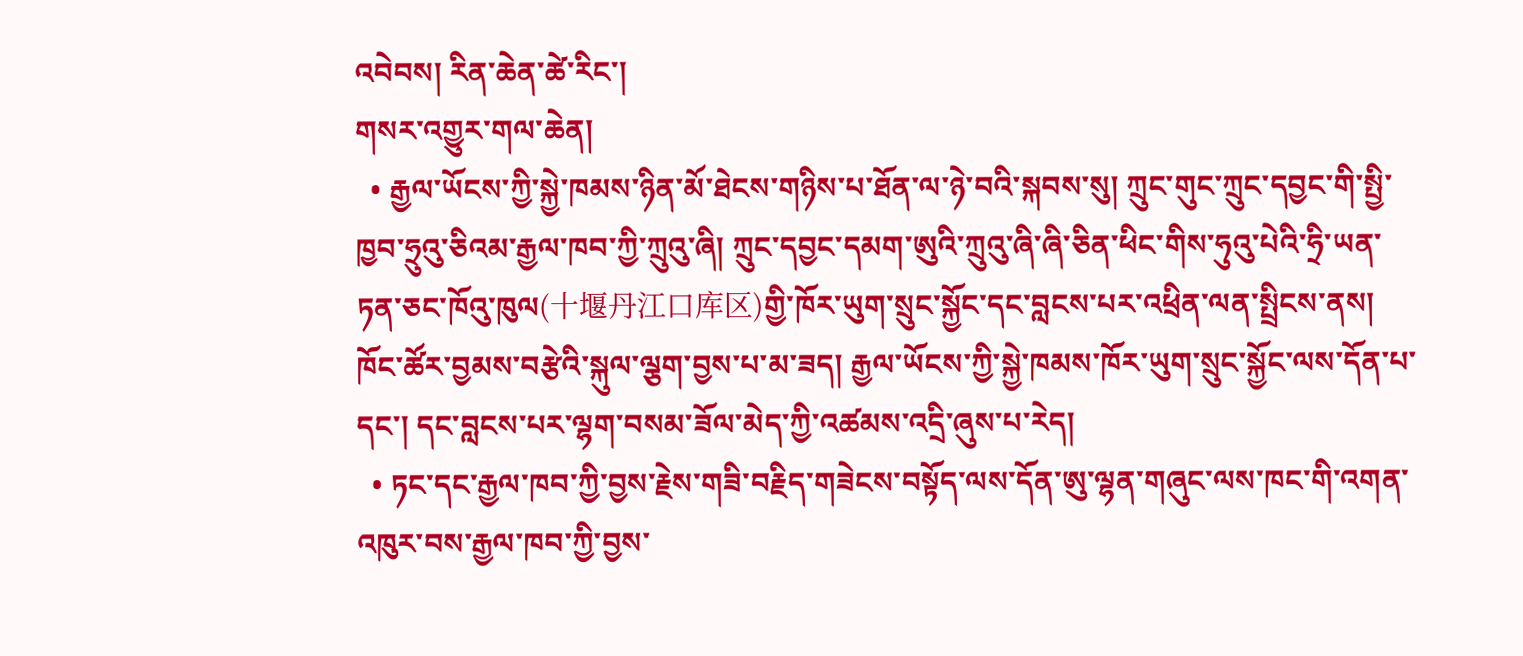འབེབས། རིན་ཆེན་ཚེ་རིང་།
གསར་འགྱུར་གལ་ཆེན།
  • རྒྱལ་ཡོངས་ཀྱི་སྐྱེ་ཁམས་ཉིན་མོ་ཐེངས་གཉིས་པ་ཐོན་ལ་ཉེ་བའི་སྐབས་སུ། ཀྲུང་གུང་ཀྲུང་དབྱང་གི་སྤྱི་ཁྱབ་ཧྲུའུ་ཅིའམ་རྒྱལ་ཁབ་ཀྱི་ཀྲུའུ་ཞི། ཀྲུང་དབྱང་དམག་ཨུའི་ཀྲུའུ་ཞི་ཞི་ཅིན་ཕིང་གིས་ཧུའུ་པེའི་ཧྲི་ཡན་ཏན་ཅང་ཁོའུ་ཁུལ(十堰丹江口库区)གྱི་ཁོར་ཡུག་སྲུང་སྐྱོང་དང་བླངས་པར་འཕྲིན་ལན་སྤྲིངས་ནས། ཁོང་ཚོར་བྱམས་བརྩེའི་སྐུལ་ལྕག་བྱས་པ་མ་ཟད། རྒྱལ་ཡོངས་ཀྱི་སྐྱེ་ཁམས་ཁོར་ཡུག་སྲུང་སྐྱོང་ལས་དོན་པ་དང་། དང་བླངས་པར་ལྷག་བསམ་ཟོལ་མེད་ཀྱི་འཚམས་འདྲི་ཞུས་པ་རེད།
  • ཏང་དང་རྒྱལ་ཁབ་ཀྱི་བྱས་རྗེས་གཟི་བརྗིད་གཟེངས་བསྟོད་ལས་དོན་ཨུ་ལྷན་གཞུང་ལས་ཁང་གི་འགན་འཁུར་བས་རྒྱལ་ཁབ་ཀྱི་བྱས་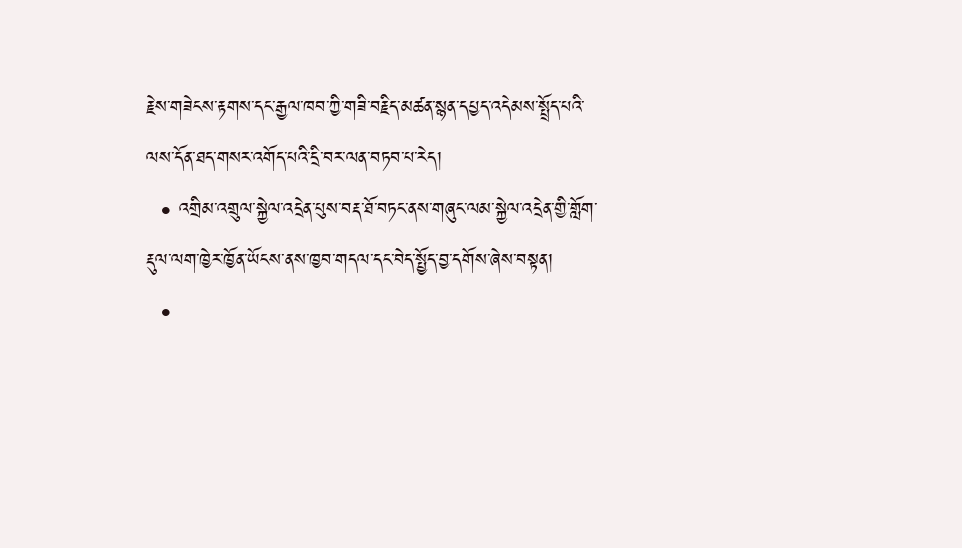རྗེས་གཟེངས་རྟགས་དང་རྒྱལ་ཁབ་ཀྱི་གཟི་བརྗིད་མཚན་སྙན་དཔྱད་འདེམས་སྤྲོད་པའི་ལས་དོན་ཐད་གསར་འགོད་པའི་དྲི་བར་ལན་བཏབ་པ་རེད།
  • འགྲིམ་འགྲུལ་སྐྱེལ་འདྲེན་པུས་བརྡ་ཐོ་བཏང་ནས་གཞུང་ལམ་སྐྱེལ་འདྲེན་གྱི་གློག་རྡུལ་ལག་ཁྱེར་ཁྱོན་ཡོངས་ནས་ཁྱབ་གདལ་དང་བེད་སྤྱོད་བྱ་དགོས་ཞེས་བསྟན།
  •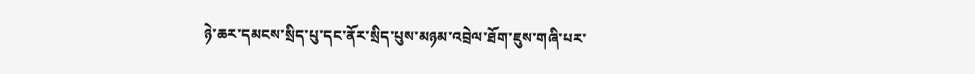ཉེ་ཆར་དམངས་སྲིད་པུ་དང་ནོར་སྲིད་པུས་མཉམ་འབྲེལ་ཐོག་ཇུས་གཞི་པར་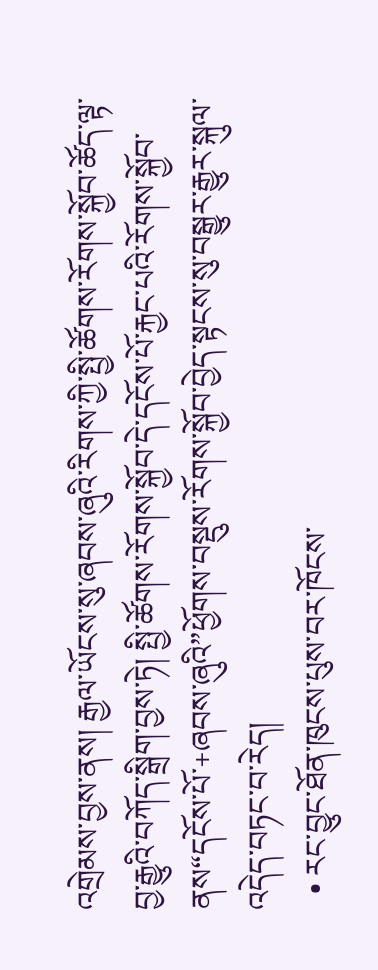འགྲེམས་བྱས་ནས། རྒྱལ་ཡོངས་སུ་ཞབས་ཞུའི་རིགས་ཀྱི་སྤྱི་ཚོགས་རོགས་སྐྱོབ་ཚོད་ལྟ་བྱ་རྒྱུའི་བཀོད་སྒྲིག་བྱས་ཏེ། སྤྱི་ཚོགས་རོགས་སྐྱོབ་དེ་དངོས་པོ་རྐྱང་པའི་རོགས་སྐྱོབ་ནས“དངོས་པོ་+ཞབས་ཞུའི”ཕྱོགས་བསྡུས་རོགས་སྐྱོབ་བྱེད་སྟངས་སུ་བསྒྱུར་རྒྱུར་སྐུལ་འདེད་བཏང་བ་རེད།
  • རང་བྱུང་ཐོན་ཁུངས་པུས་བར་ཁོངས་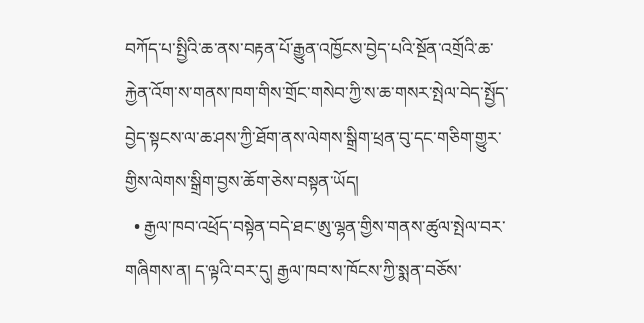བཀོད་པ་སྤྱིའི་ཆ་ནས་བརྟན་པོ་རྒྱུན་འཁྱོངས་བྱེད་པའི་སྔོན་འགྲོའི་ཆ་རྐྱེན་འོག་ས་གནས་ཁག་གིས་གྲོང་གསེབ་ཀྱི་ས་ཆ་གསར་སྤེལ་བེད་སྤྱོད་བྱེད་སྟངས་ལ་ཆ་ཤས་ཀྱི་ཐོག་ནས་ལེགས་སྒྲིག་ཕྲན་བུ་དང་གཅིག་གྱུར་གྱིས་ལེགས་སྒྲིག་བྱས་ཆོག་ཅེས་བསྟན་ཡོད།
  • རྒྱལ་ཁབ་འཕྲོད་བསྟེན་བདེ་ཐང་ཨུ་ལྷན་གྱིས་གནས་ཚུལ་སྤེལ་བར་གཞིགས་ན། ད་ལྟའི་བར་དུ། རྒྱལ་ཁབ་ས་ཁོངས་ཀྱི་སྨན་བཅོས་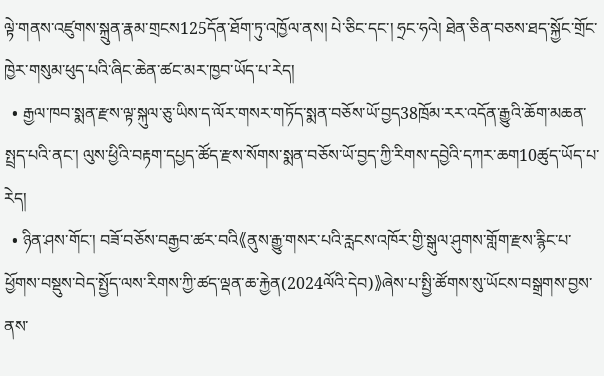ལྟེ་གནས་འཛུགས་སྐྲུན་རྣམ་གྲངས125དོན་ཐོག་ཏུ་འཁྱོལ་ནས། པེ་ཅིང་དང་། ཧྲང་ཧའེ། ཐེན་ཅིན་བཅས་ཐད་སྐྱོང་གྲོང་ཁྱེར་གསུམ་ཕུད་པའི་ཞིང་ཆེན་ཚང་མར་ཁྱབ་ཡོད་པ་རེད།
  • རྒྱལ་ཁབ་སྨན་རྫས་ལྟ་སྐུལ་ཅུ་ཡིས་ད་ལོར་གསར་གཏོད་སྨན་བཅོས་ཡོ་བྱད38ཁྲོམ་རར་འདོན་རྒྱུའི་ཆོག་མཆན་སྤྲད་པའི་ནང་། ལུས་ཕྱིའི་བརྟག་དཔྱད་ཚོད་རྫས་སོགས་སྨན་བཅོས་ཡོ་བྱད་ཀྱི་རིགས་དབྱེའི་དཀར་ཆག10ཚུད་ཡོད་པ་རེད།
  • ཉིན་ཤས་གོང་། བཟོ་བཅོས་བརྒྱབ་ཚར་བའི《ནུས་རྒྱུ་གསར་པའི་རླངས་འཁོར་གྱི་སྒུལ་ཤུགས་གློག་རྫས་རྙིང་པ་ཕྱོགས་བསྡུས་བེད་སྤྱོད་ལས་རིགས་ཀྱི་ཚད་ལྡན་ཆ་རྐྱེན(2024ལོའི་དེབ)》ཞེས་པ་སྤྱི་ཚོགས་སུ་ཡོངས་བསྒྲགས་བྱས་ནས་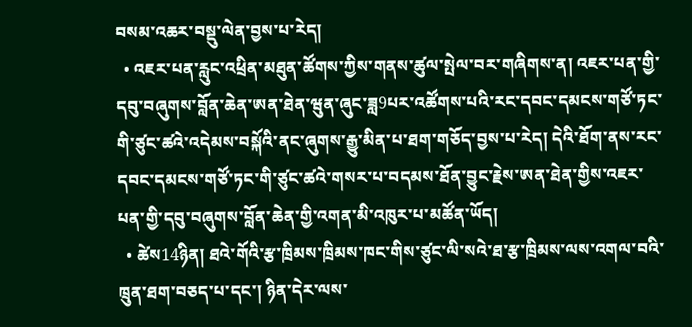བསམ་འཆར་བསྡུ་ལེན་བྱས་པ་རེད།
  • འཇར་པན་རླུང་འཕྲིན་མཐུན་ཚོགས་ཀྱིས་གནས་ཚུལ་སྤེལ་བར་གཞིགས་ན། འཇར་པན་གྱི་དབུ་བཞུགས་བློན་ཆེན་ཨན་ཐེན་ཝུན་ཞུང་ཟླ9པར་འཚོགས་པའི་རང་དབང་དམངས་གཙོ་ཏང་གི་ཙུང་ཚའེ་འདེམས་བསྐོའི་ནང་ཞུགས་རྒྱུ་མིན་པ་ཐག་གཅོད་བྱས་པ་རེད། དེའི་ཐོག་ནས་རང་དབང་དམངས་གཙོ་ཏང་གི་ཙུང་ཚའེ་གསར་པ་བདམས་ཐོན་བྱུང་རྗེས་ཨན་ཐེན་གྱིས་འཇར་པན་གྱི་དབུ་བཞུགས་བློན་ཆེན་གྱི་འགན་མི་འཁུར་པ་མཚོན་ཡོད།
  • ཚེས14ཉིན། ཐའེ་གོའི་རྩ་ཁྲིམས་ཁྲིམས་ཁང་གིས་ཙུང་ལི་སའེ་ཐ་རྩ་ཁྲིམས་ལས་འགལ་བའི་ཁྲུན་ཐག་བཅད་པ་དང་། ཉིན་དེར་ལས་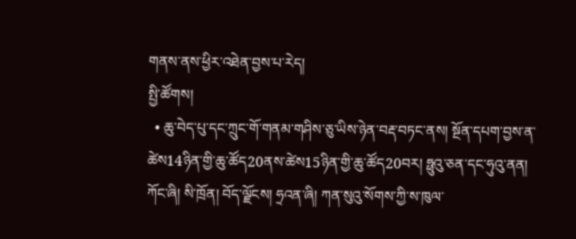གནས་ནས་ཕྱིར་འཐེན་བྱས་པ་རེད།
སྤྱི་ཚོགས།
  • ཆུ་བེད་པུ་དང་ཀྲུང་གོ་གནམ་གཤིས་ཅུ་ཡིས་ཉེན་བརྡ་བཏང་ནས། སྔོན་དཔག་བྱས་ན་ཚེས14ཉིན་གྱི་ཆུ་ཚོད20ནས་ཚེས15ཉིན་གྱི་ཆུ་ཚོད20བར། ཧྥུའུ་ཅན་དང་ཧུའུ་ནན། ཀོང་ཞི། སི་ཁྲོན། བོད་ལྗོངས། ཧྲའན་ཞི། ཀན་སུའུ་སོགས་ཀྱི་ས་ཁུལ་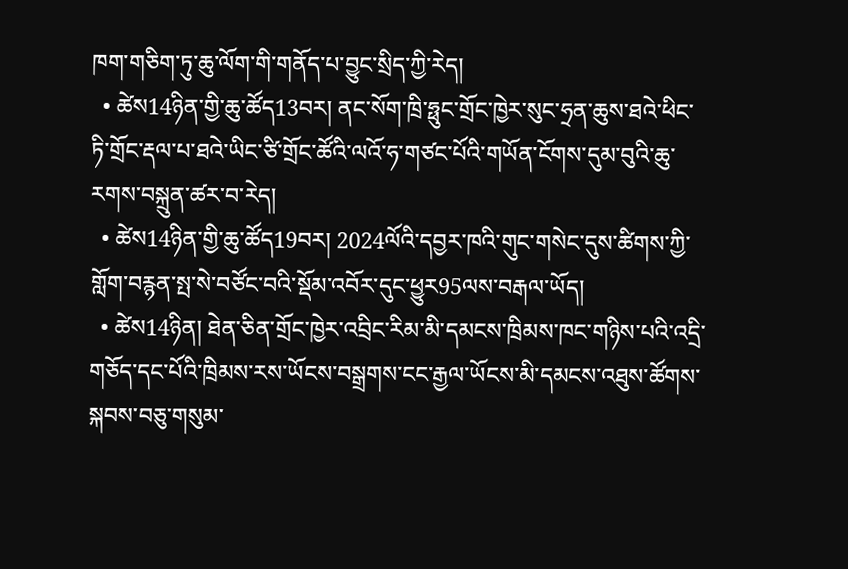ཁག་གཅིག་ཏུ་ཆུ་ལོག་གི་གནོད་པ་བྱུང་སྲིད་ཀྱི་རེད།
  • ཚེས14ཉིན་གྱི་ཆུ་ཚོད13བར། ནང་སོག་ཁྲི་ཧྥུང་གྲོང་ཁྱེར་སུང་ཧྲན་ཆུས་ཐའེ་ཕིང་ཏི་གྲོང་རྡལ་པ་ཐའེ་ཡིང་ཙི་གྲོང་ཚོའི་ལའོ་ཧ་གཙང་པོའི་གཡོན་ངོགས་དུམ་བུའི་ཆུ་རགས་བསྐྲུན་ཚར་བ་རེད།
  • ཚེས14ཉིན་གྱི་ཆུ་ཚོད19བར། 2024ལོའི་དབྱར་ཁའི་གུང་གསེང་དུས་ཚིགས་ཀྱི་གློག་བརྙན་སྤ་སེ་བཙོང་བའི་སྡོམ་འབོར་དུང་ཕྱུར95ལས་བརྒལ་ཡོད།
  • ཚེས14ཉིན། ཐེན་ཅིན་གྲོང་ཁྱེར་འབྲིང་རིམ་མི་དམངས་ཁྲིམས་ཁང་གཉིས་པའི་འདྲི་གཅོད་དང་པོའི་ཁྲིམས་རས་ཡོངས་བསྒྲགས་ངང་རྒྱལ་ཡོངས་མི་དམངས་འཐུས་ཚོགས་སྐབས་བཅུ་གསུམ་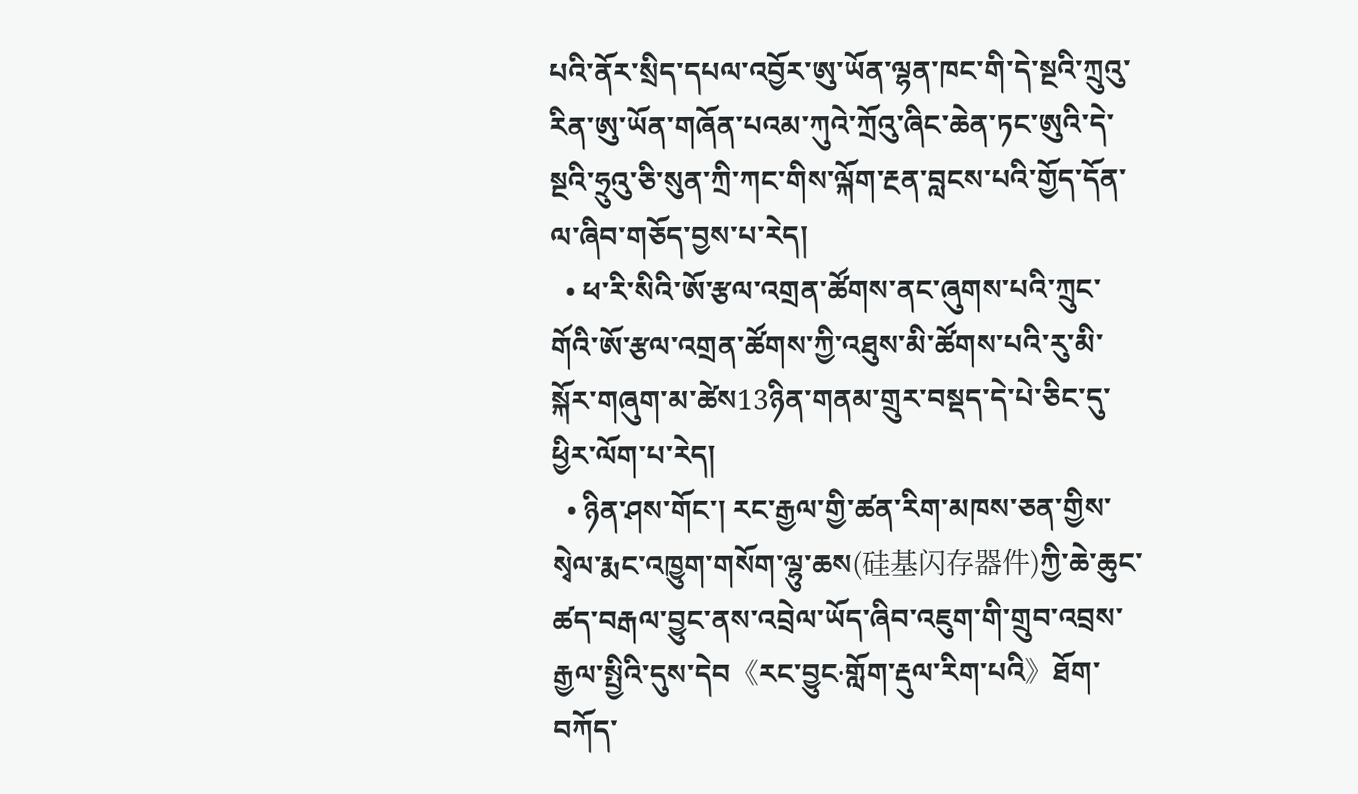པའི་ནོར་སྲིད་དཔལ་འབྱོར་ཨུ་ཡོན་ལྷན་ཁང་གི་དེ་སྔའི་ཀྲུའུ་རིན་ཨུ་ཡོན་གཞོན་པའམ་ཀུའེ་ཀྲོའུ་ཞིང་ཆེན་ཏང་ཨུའི་དེ་སྔའི་ཧྲུའུ་ཅི་སུན་ཀྲི་ཀང་གིས་ལྐོག་རྔན་བླངས་པའི་གྱོད་དོན་ལ་ཞིབ་གཅོད་བྱས་པ་རེད།
  • ཕ་རི་སིའི་ཨོ་རྩལ་འགྲན་ཚོགས་ནང་ཞུགས་པའི་ཀྲུང་གོའི་ཨོ་རྩལ་འགྲན་ཚོགས་ཀྱི་འཐུས་མི་ཚོགས་པའི་རུ་མི་སྐོར་གཞུག་མ་ཚེས13ཉིན་གནམ་གྲུར་བསྡད་དེ་པེ་ཅིང་དུ་ཕྱིར་ལོག་པ་རེད།
  • ཉིན་ཤས་གོང་། རང་རྒྱལ་གྱི་ཚན་རིག་མཁས་ཅན་གྱིས་སྭེལ་རྨང་འཁྱུག་གསོག་ལྷུ་ཆས(硅基闪存器件)ཀྱི་ཆེ་ཆུང་ཚད་བརྒལ་བྱུང་ནས་འབྲེལ་ཡོད་ཞིབ་འཇུག་གི་གྲུབ་འབྲས་རྒྱལ་སྤྱིའི་དུས་དེབ《རང་བྱུང·གློག་རྡུལ་རིག་པའི》ཐོག་བཀོད་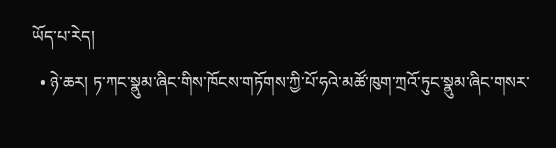ཡོད་པ་རེད།
  • ཉེ་ཆར། ཏ་ཀང་སྣུམ་ཞིང་གིས་ཁོངས་གཏོགས་ཀྱི་པོ་ཧའེ་མཚོ་ཁུག་ཀྲའོ་ཏུང་སྣུམ་ཞིང་གསར་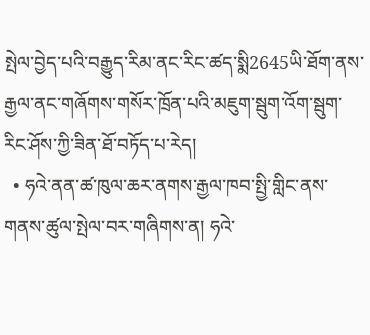སྤེལ་བྱེད་པའི་བརྒྱུད་རིམ་ནང་རིང་ཚད་སྨི2645ཡི་ཐོག་ནས་རྒྱལ་ནང་གཞོགས་གསོར་ཁྲོན་པའི་མཇུག་སྦུག་འོག་སྦུག་རིང་ཤོས་ཀྱི་ཟིན་ཐོ་བཏོད་པ་རེད།
  • ཧའེ་ནན་ཚ་ཁུལ་ཆར་ནགས་རྒྱལ་ཁབ་སྤྱི་གླིང་ནས་གནས་ཚུལ་སྤེལ་བར་གཞིགས་ན། ཧའེ་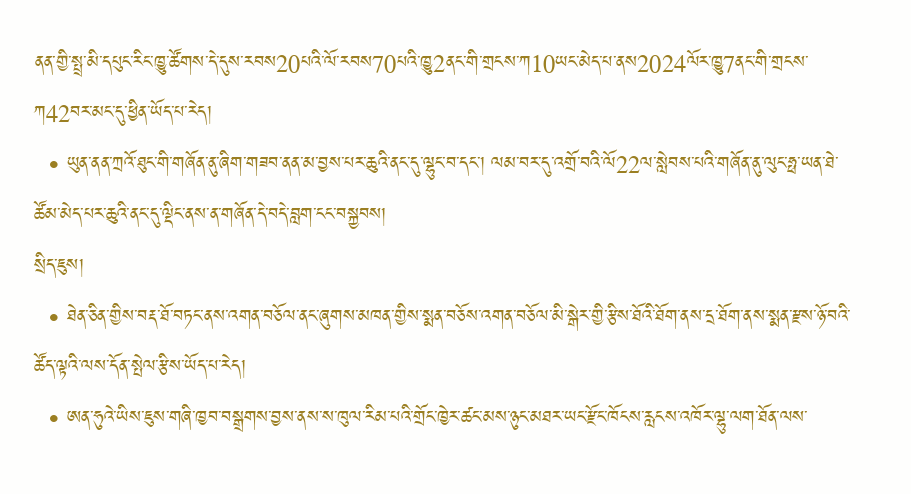ནན་གྱི་སྤྲ་མི་དཔུང་རིང་ཁྱུ་ཚོགས་དེ་དུས་རབས20པའི་ལོ་རབས70པའི་ཁྱུ2ནང་གི་གྲངས་ཀ10ཡང་མེད་པ་ནས2024ལོར་ཁྱུ7ནང་གི་གྲངས་ཀ42བར་མང་དུ་ཕྱིན་ཡོད་པ་རེད།
  • ཡུན་ནན་ཀྲའོ་ཐུང་གི་གཞོན་ནུ་ཞིག་གཟབ་ནན་མ་བྱས་པར་ཆུའི་ནང་དུ་ལྷུང་བ་དང་། ལམ་བར་དུ་འགྲོ་བའི་ལོ22ལ་སླེབས་པའི་གཞོན་ནུ་ལུང་ཧྥ་ཡན་ཐེ་ཚོམ་མེད་པར་ཆུའི་ནང་དུ་ལྡིང་ནས་ན་གཞོན་དེ་བདེ་བླག་ངང་བསྐྱབས།
སྲིད་ཇུས།
  • ཐེན་ཅིན་གྱིས་བརྡ་ཐོ་བཏང་ནས་འགན་བཅོལ་ནང་ཞུགས་མཁན་གྱིས་སྨན་བཅོས་འགན་བཅོལ་མི་སྒེར་གྱི་རྩིས་ཐོའི་ཐོག་ནས་དྲ་ཐོག་ནས་སྨན་རྫས་ཉོ་བའི་ཚོད་ལྟའི་ལས་དོན་སྤེལ་རྩིས་ཡོད་པ་རེད།
  • ཨན་ཧུའེ་ཡིས་ཇུས་གཞི་ཁྱབ་བསྒྲགས་བྱས་ནས་ས་ཁུལ་རིམ་པའི་གྲོང་ཁྱེར་ཚང་མས་ཉུང་མཐར་ཡང་རྫོང་ཁོངས་རླངས་འཁོར་ལྷུ་ལག་ཐོན་ལས་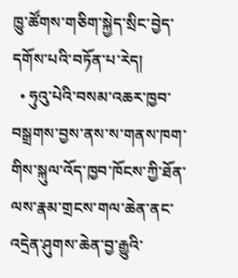ཁྱུ་ཚོགས་གཅིག་སྐྱེད་སྲིང་བྱེད་དགོས་པའི་བཏོན་པ་རེད།
  • ཧུའུ་པེའི་བསམ་འཆར་ཁྱབ་བསྒྲགས་བྱས་ནས་ས་གནས་ཁག་གིས་སྐུལ་འོད་ཁྱབ་ཁོངས་ཀྱི་ཐོན་ལས་རྣམ་གྲངས་གལ་ཆེན་ནང་འདྲེན་ཤུགས་ཆེན་བྱ་རྒྱུའི་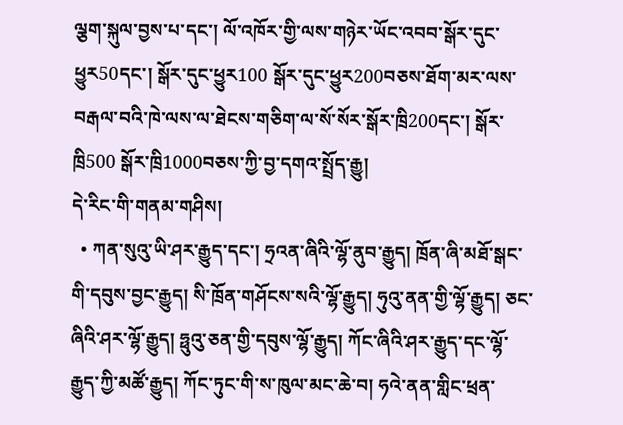ལྕག་སྐུལ་བྱས་པ་དང་། ལོ་འཁོར་གྱི་ལས་གཉེར་ཡོང་འབབ་སྒོར་དུང་ཕྱུར50དང་། སྒོར་དུང་ཕྱུར100 སྒོར་དུང་ཕྱུར200བཅས་ཐོག་མར་ལས་བརྒལ་བའི་ཁེ་ལས་ལ་ཐེངས་གཅིག་ལ་སོ་སོར་སྒོར་ཁྲི200དང་། སྒོར་ཁྲི500 སྒོར་ཁྲི1000བཅས་ཀྱི་བྱ་དགའ་སྤྲོད་རྒྱུ།
དེ་རིང་གི་གནམ་གཤིས།
  • ཀན་སུའུ་ཡི་ཤར་རྒྱུད་དང་། ཧྲའན་ཞིའི་ལྷོ་ནུབ་རྒྱུད། ཁྲོན་ཞི་མཐོ་སྒང་གི་དབུས་བྱང་རྒྱུད། སི་ཁྲོན་གཤོངས་སའི་ལྷོ་རྒྱུད། ཧུའུ་ནན་གྱི་ལྷོ་རྒྱུད། ཅང་ཞིའི་ཤར་ལྷོ་རྒྱུད། ཧྥུའུ་ཅན་གྱི་དབུས་ལྷོ་རྒྱུད། ཀོང་ཞིའི་ཤར་རྒྱུད་དང་ལྷོ་རྒྱུད་ཀྱི་མཚོ་རྒྱུད། ཀོང་ཏུང་གི་ས་ཁུལ་མང་ཆེ་བ། ཧའེ་ནན་གླིང་ཕྲན་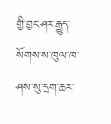གྱི་བྱང་ཤར་རྒྱུད་སོགས་ས་ཁུལ་ཁ་ཤས་སུ་དྲག་ཆར་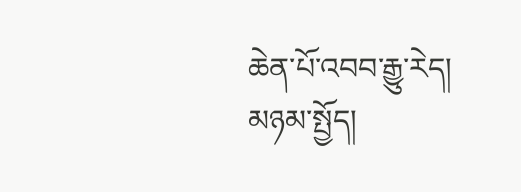ཆེན་པོ་འབབ་རྒྱུ་རེད།
མཉམ་སྤྱོད།